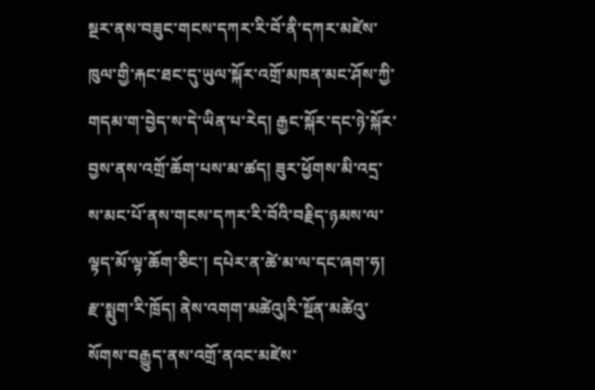སྔར་ནས་བཟུང་གངས་དཀར་རི་བོ་ནི་དཀར་མཛེས་ཁུལ་གྱི་རྐང་ཐང་དུ་ཡུལ་སྐོར་འགྲོ་མཁན་མང་ཤོས་ཀྱི་གདམ་ག་བྱེད་ས་དེ་ཡིན་པ་རེད། རྒྱང་སྐོར་དང་ཉེ་སྐོར་བྱས་ནས་འགྲོ་ཆོག་པས་མ་ཚད། ཟུར་ཕྱོགས་མི་འདྲ་ས་མང་པོ་ནས་གངས་དཀར་རི་བོའི་བརྗིད་ཉམས་ལ་ལྟད་མོ་ལྟ་ཆོག་ཅིང་། དཔེར་ན་ཚེ་མ་ལ་དང་ཞག་ཧ། རྫ་སྨུག་རི་ཁྲོད། ནེས་འགག་མཚེའུ།རི་སྔོན་མཚེའུ་སོགས་བརྒྱུད་ནས་འགྲོ་ནའང་མཛེས་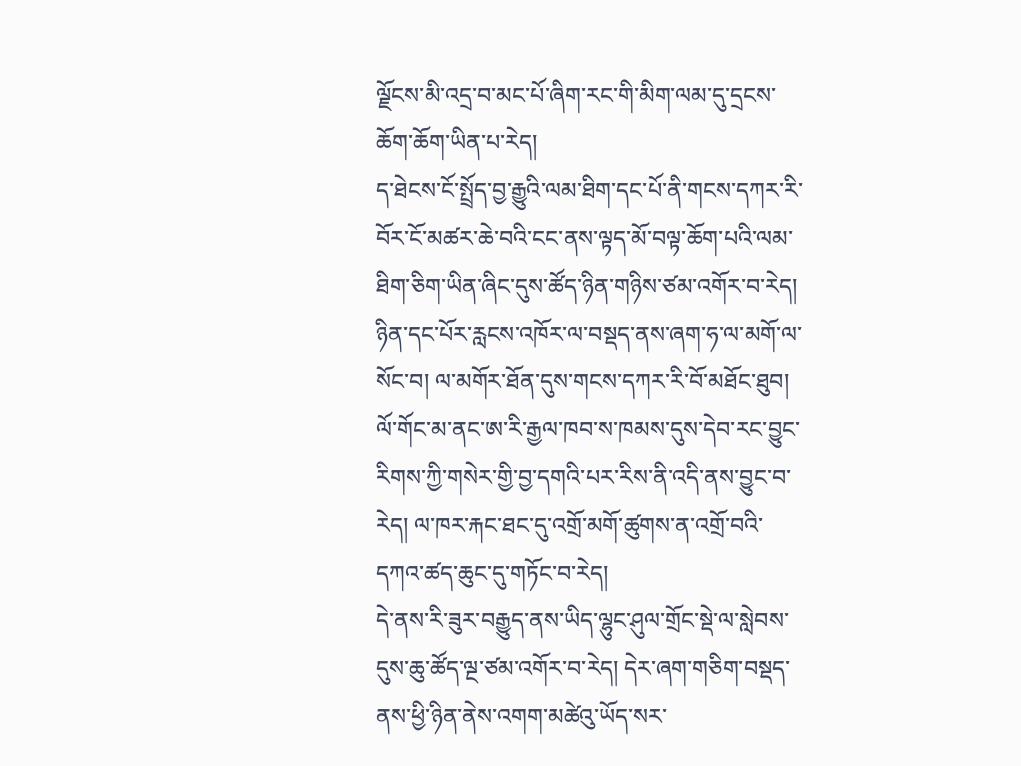ལྗོངས་མི་འདྲ་བ་མང་པོ་ཞིག་རང་གི་མིག་ལམ་དུ་དྲངས་ཆོག་ཆོག་ཡིན་པ་རེད།
ད་ཐེངས་ངོ་སྤྲོད་བྱ་རྒྱུའི་ལམ་ཐིག་དང་པོ་ནི་གངས་དཀར་རི་བོར་ངོ་མཚར་ཆེ་བའི་ངང་ནས་ལྟད་མོ་བལྟ་ཆོག་པའི་ལམ་ཐིག་ཅིག་ཡིན་ཞིང་དུས་ཚོད་ཉིན་གཉིས་ཙམ་འགོར་བ་རེད། ཉིན་དང་པོར་རླངས་འཁོར་ལ་བསྡད་ནས་ཞག་ཧ་ལ་མགོ་ལ་སོང་བ། ལ་མགོར་ཐོན་དུས་གངས་དཀར་རི་བོ་མཐོང་ཐུབ། ལོ་གོང་མ་ནང་ཨ་རི་རྒྱལ་ཁབ་ས་ཁམས་དུས་དེབ་རང་བྱུང་རིགས་ཀྱི་གསེར་གྱི་བྱ་དགའི་པར་རིས་ནི་འདི་ནས་བྱུང་བ་རེད། ལ་ཁར་རྐང་ཐང་དུ་འགྲོ་མགོ་ཚུགས་ན་འགྲོ་བའི་དཀའ་ཚད་ཆུང་དུ་གཏོང་བ་རེད།
དེ་ནས་རི་ཟུར་བརྒྱུད་ནས་ཡིད་ལྷུང་ཤུལ་གྲོང་སྡེ་ལ་སླེབས་དུས་ཆུ་ཚོད་ལྔ་ཙམ་འགོར་བ་རེད། དེར་ཞག་གཅིག་བསྡད་ནས་ཕྱི་ཉིན་ནེས་འགག་མཚེའུ་ཡོད་སར་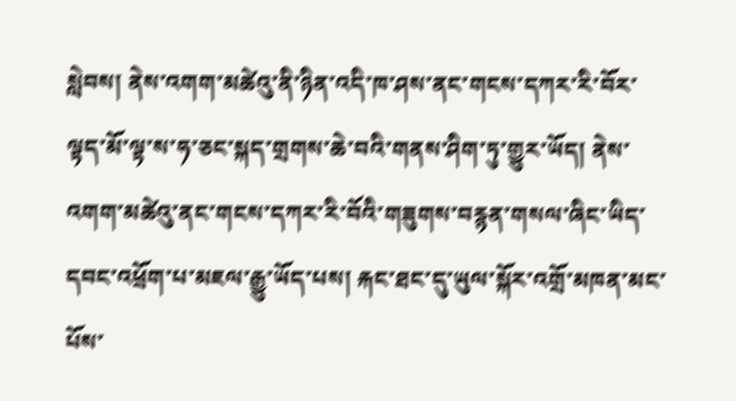སླེབས། ནེས་འགག་མཚེའུ་ནི་ཉིན་འདི་ཁ་ཤས་ནང་གངས་དཀར་རི་བོར་ལྟད་མོ་ལྟ་ས་ཧ་ཅང་སྐད་གྲགས་ཆེ་བའི་གནས་ཤིག་ཏུ་གྱུར་ཡོད། ནེས་འགག་མཚེའུ་ནང་གངས་དཀར་རི་བོའི་གཟུགས་བརྙན་གསལ་ཞིང་ཡིད་དབང་འཕྲོག་པ་མཇལ་རྒྱུ་ཡོད་པས། རྐང་ཐང་དུ་ཡུལ་སྐོར་འགྲོ་མཁན་མང་པོས་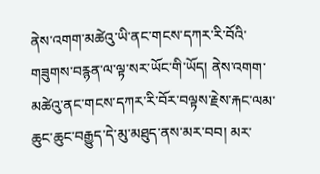ནེས་འགག་མཚེའུ་ཡི་ནང་གངས་དཀར་རི་བོའི་གཟུགས་བརྙན་ལ་ལྟ་སར་ཡོང་གི་ཡོད། ནེས་འགག་མཚེའུ་ནང་གངས་དཀར་རི་བོར་བལྟས་རྗེས་རྐང་ལམ་ཆུང་ཆུང་བརྒྱུད་དེ་མུ་མཐུད་ནས་མར་བབ། མར་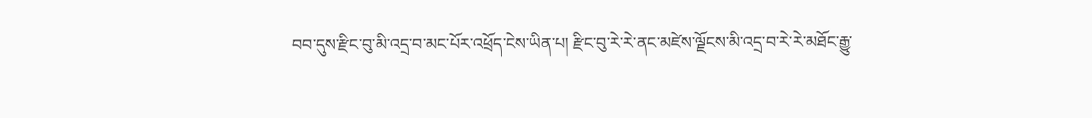བབ་དུས་རྫིང་བུ་མི་འདྲ་བ་མང་པོར་འཕྲོད་ངེས་ཡིན་པ། རྫིང་བུ་རེ་རེ་ནང་མཛེས་ལྗོངས་མི་འདྲ་བ་རེ་རེ་མཐོང་རྒྱུ་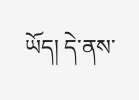ཡོད། དེ་ནས་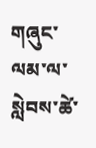གཞུང་ལམ་ལ་སླེབས་ཚེ་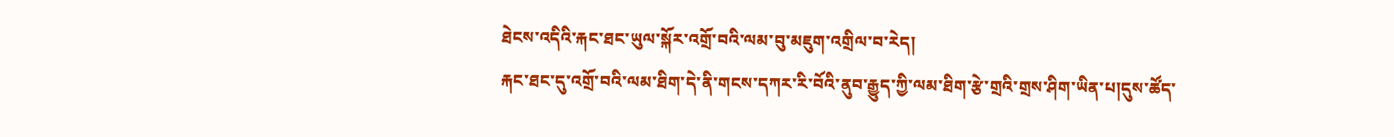ཐེངས་འདིའི་རྐང་ཐང་ཡུལ་སྐོར་འགྲོ་བའི་ལམ་བུ་མཇུག་འགྲིལ་བ་རེད།
རྐང་ཐང་དུ་འགྲོ་བའི་ལམ་ཐིག་དེ་ནི་གངས་དཀར་རི་བོའི་ནུབ་རྒྱུད་ཀྱི་ལམ་ཐིག་རྩེ་གྲའི་གྲས་ཤིག་ཡིན་པ།དུས་ཚོད་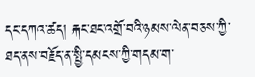དང་དཀའ་ཚད། རྐང་ཐང་འགྲོ་བའི་ཉམས་ལེན་བཅས་ཀྱི་ཐད་ནས་བརྗོད་ན་སྤྱི་དམངས་ཀྱི་གདམ་ག་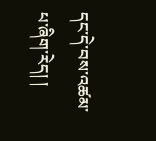དང་དེ་བས་འཚམ་པ་ཞིག་རེད། །